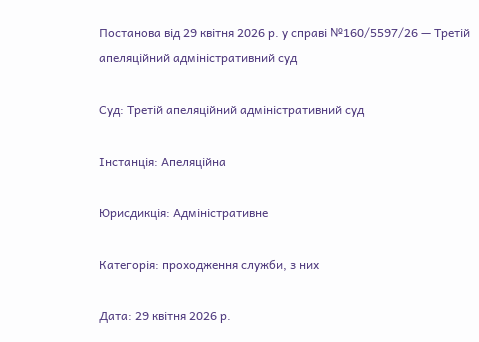Постанова від 29 квітня 2026 р. у справі №160/5597/26 — Третій апеляційний адміністративний суд

Суд: Третій апеляційний адміністративний суд

Інстанція: Апеляційна

Юрисдикція: Адміністративне

Категорія: проходження служби, з них

Дата: 29 квітня 2026 р.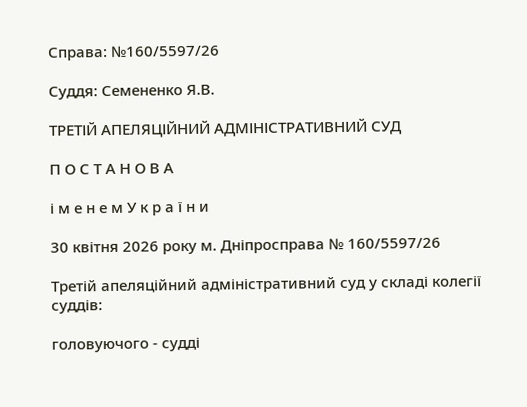Справа: №160/5597/26

Суддя: Семененко Я.В.

ТРЕТІЙ АПЕЛЯЦІЙНИЙ АДМІНІСТРАТИВНИЙ СУД

П О С Т А Н О В А

і м е н е м У к р а ї н и

30 квітня 2026 року м. Дніпросправа № 160/5597/26

Третій апеляційний адміністративний суд у складі колегії суддів:

головуючого - судді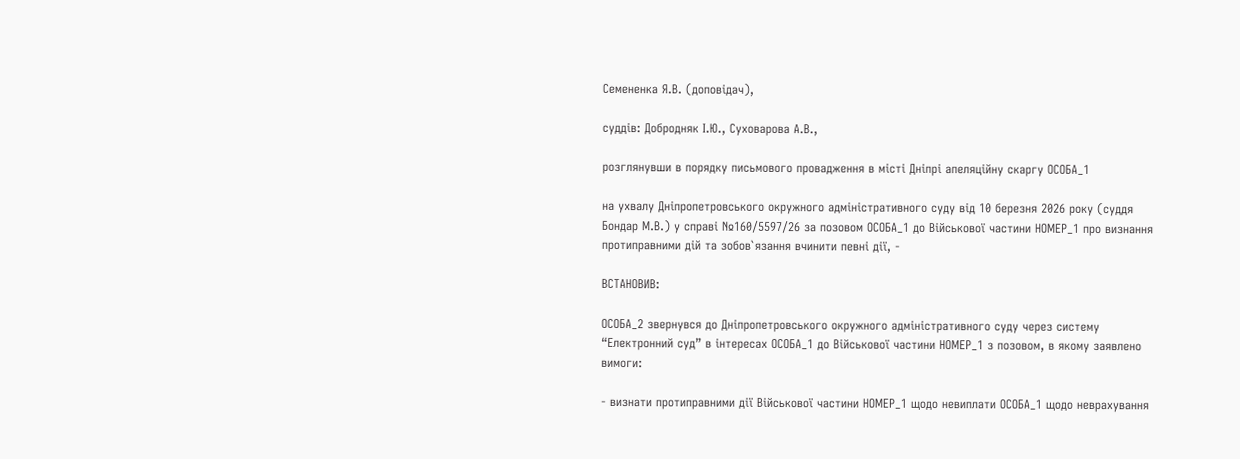Семененка Я.В. (доповідач),

суддів: Добродняк І.Ю., Суховарова А.В.,

розглянувши в порядку письмового провадження в місті Дніпрі апеляційну скаргу ОСОБА_1

на ухвалу Дніпропетровського окружного адміністративного суду від 10 березня 2026 року (суддя Бондар М.В.) у справі №160/5597/26 за позовом ОСОБА_1 до Військової частини НОМЕР_1 про визнання протиправними дій та зобов`язання вчинити певні дії, -

ВСТАНОВИВ:

ОСОБА_2 звернувся до Дніпропетровського окружного адміністративного суду через систему “Електронний суд” в інтересах ОСОБА_1 до Військової частини НОМЕР_1 з позовом, в якому заявлено вимоги:

- визнати протиправними дії Військової частини НОМЕР_1 щодо невиплати ОСОБА_1 щодо неврахування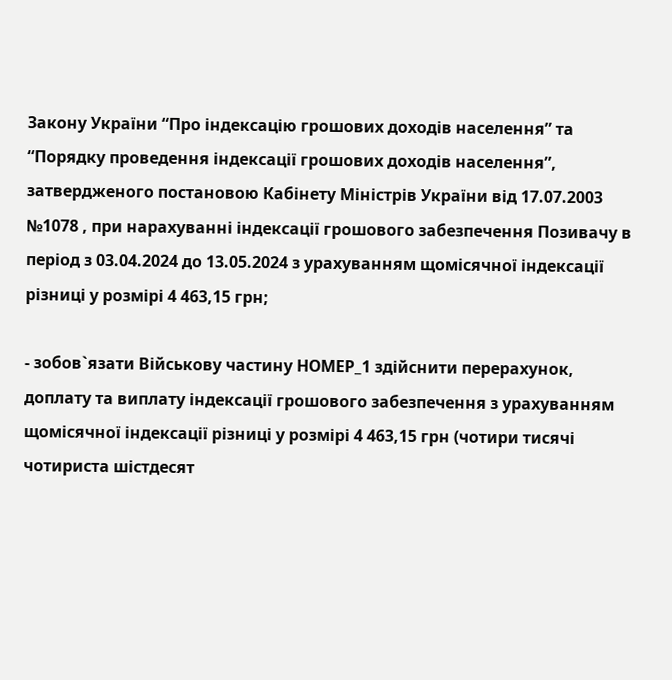Закону України “Про індексацію грошових доходів населення” та “Порядку проведення індексації грошових доходів населення”, затвердженого постановою Кабінету Міністрів України від 17.07.2003 №1078 , при нарахуванні індексації грошового забезпечення Позивачу в період з 03.04.2024 до 13.05.2024 з урахуванням щомісячної індексації різниці у розмірі 4 463,15 грн;

- зобов`язати Військову частину НОМЕР_1 здійснити перерахунок, доплату та виплату індексації грошового забезпечення з урахуванням щомісячної індексації різниці у розмірі 4 463,15 грн (чотири тисячі чотириста шістдесят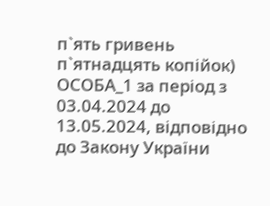п`ять гривень п`ятнадцять копійок) ОСОБА_1 за період з 03.04.2024 до 13.05.2024, відповідно до Закону України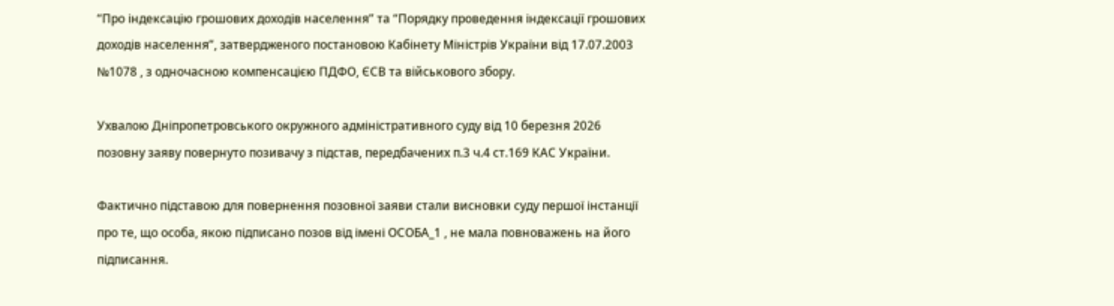“Про індексацію грошових доходів населення” та “Порядку проведення індексації грошових доходів населення”, затвердженого постановою Кабінету Міністрів України від 17.07.2003 №1078 , з одночасною компенсацією ПДФО, ЄСВ та військового збору.

Ухвалою Дніпропетровського окружного адміністративного суду від 10 березня 2026 позовну заяву повернуто позивачу з підстав, передбачених п.3 ч.4 ст.169 КАС України.

Фактично підставою для повернення позовної заяви стали висновки суду першої інстанції про те, що особа, якою підписано позов від імені ОСОБА_1 , не мала повноважень на його підписання.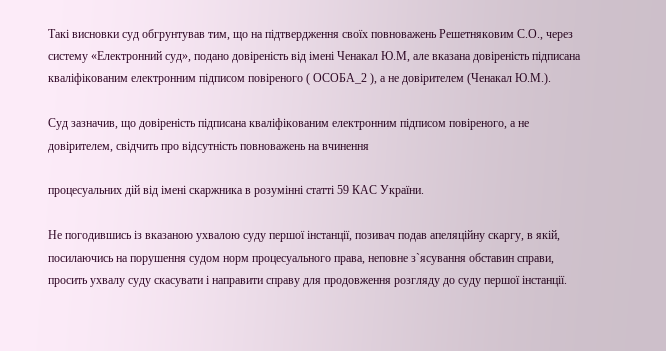Такі висновки суд обгрунтував тим, що на підтвердження своїх повноважень Решетняковим С.О., через систему «Електронний суд», подано довіреність від імені Ченакал Ю.М, але вказана довіреність підписана кваліфікованим електронним підписом повіреного ( ОСОБА_2 ), а не довірителем (Ченакал Ю.М.).

Суд зазначив, що довіреність підписана кваліфікованим електронним підписом повіреного, а не довірителем, свідчить про відсутність повноважень на вчинення

процесуальних дій від імені скаржника в розумінні статті 59 КАС України.

Не погодившись із вказаною ухвалою суду першої інстанції, позивач подав апеляційну скаргу, в якій, посилаючись на порушення судом норм процесуального права, неповне з`ясування обставин справи, просить ухвалу суду скасувати і направити справу для продовження розгляду до суду першої інстанції.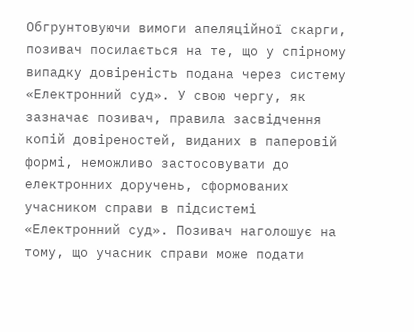Обгрунтовуючи вимоги апеляційної скарги, позивач посилається на те, що у спірному випадку довіреність подана через систему «Електронний суд». У свою чергу, як зазначає позивач, правила засвідчення копій довіреностей, виданих в паперовій формі, неможливо застосовувати до електронних доручень, сформованих учасником справи в підсистемі «Електронний суд». Позивач наголошує на тому, що учасник справи може подати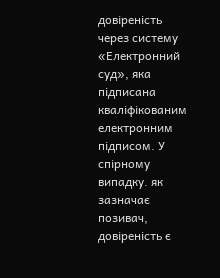довіреність через систему «Електронний суд», яка підписана кваліфікованим електронним підписом. У спірному випадку. як зазначає позивач, довіреність є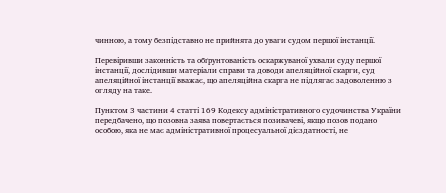чинною, а тому безпідставно не прийнята до уваги судом першої інстанції.

Перевіривши законність та обґрунтованість оскаржуваної ухвали суду першої інстанції, дослідивши матеріали справи та доводи апеляційної скарги, суд апеляційної інстанції вважає, що апеляційна скарга не підлягає задоволенню з огляду на таке.

Пунктом 3 частини 4 статті 169 Кодексу адміністративного судочинства України передбачено, що позовна заява повертається позивачеві, якщо позов подано особою, яка не має адміністративної процесуальної дієздатності, не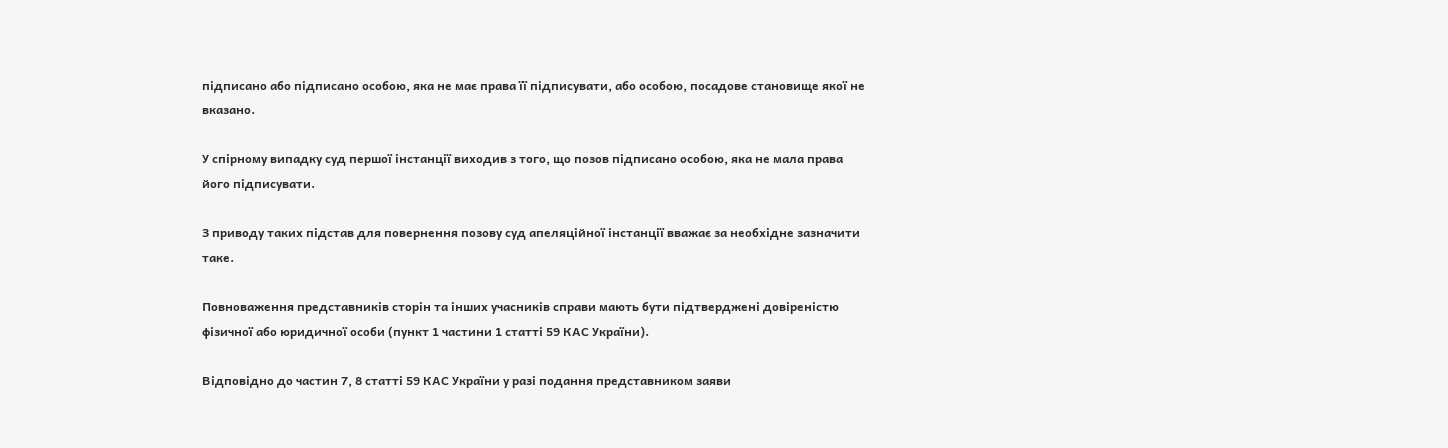підписано або підписано особою, яка не має права її підписувати, або особою, посадове становище якої не вказано.

У спірному випадку суд першої інстанції виходив з того, що позов підписано особою, яка не мала права його підписувати.

З приводу таких підстав для повернення позову суд апеляційної інстанції вважає за необхідне зазначити таке.

Повноваження представників сторін та інших учасників справи мають бути підтверджені довіреністю фізичної або юридичної особи (пункт 1 частини 1 статті 59 КАС України).

Відповідно до частин 7, 8 статті 59 КАС України у разі подання представником заяви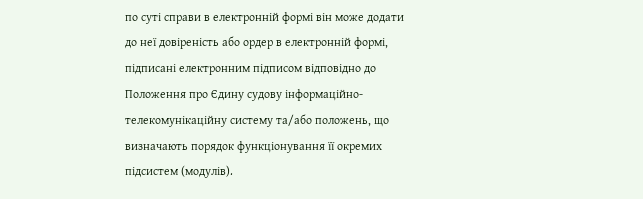по суті справи в електронній формі він може додати до неї довіреність або ордер в електронній формі, підписані електронним підписом відповідно до Положення про Єдину судову інформаційно-телекомунікаційну систему та/або положень, що визначають порядок функціонування її окремих підсистем (модулів).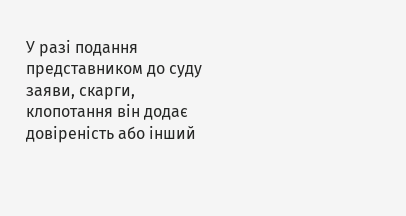У разі подання представником до суду заяви, скарги, клопотання він додає довіреність або інший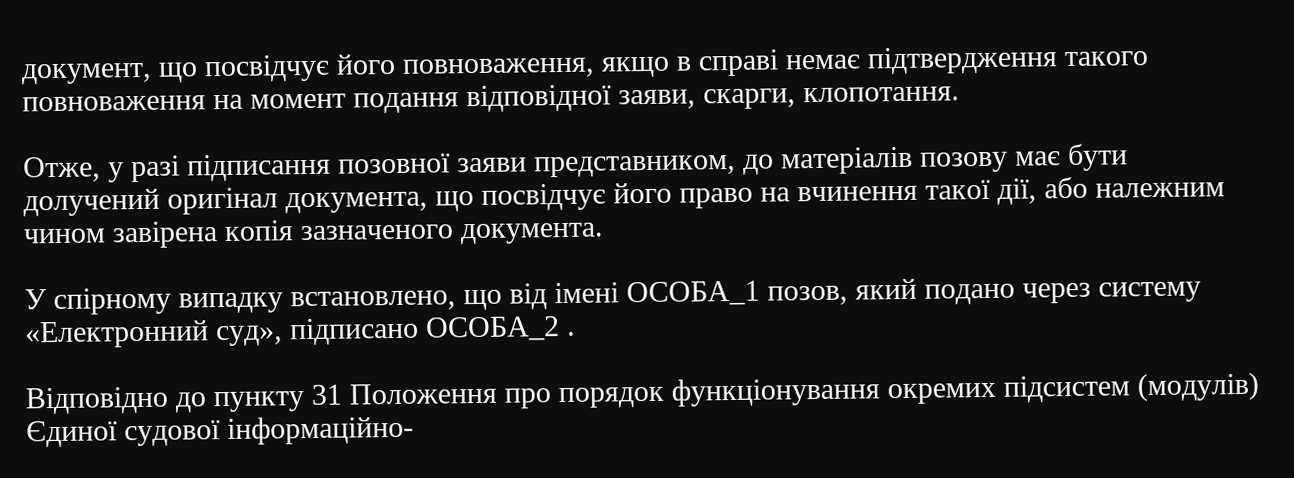документ, що посвідчує його повноваження, якщо в справі немає підтвердження такого повноваження на момент подання відповідної заяви, скарги, клопотання.

Отже, у разі підписання позовної заяви представником, до матеріалів позову має бути долучений оригінал документа, що посвідчує його право на вчинення такої дії, або належним чином завірена копія зазначеного документа.

У спірному випадку встановлено, що від імені ОСОБА_1 позов, який подано через систему «Електронний суд», підписано ОСОБА_2 .

Відповідно до пункту 31 Положення про порядок функціонування окремих підсистем (модулів) Єдиної судової інформаційно-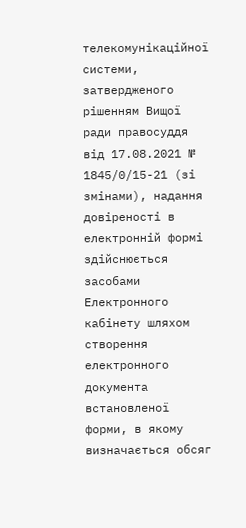телекомунікаційної системи, затвердженого рішенням Вищої ради правосуддя від 17.08.2021 № 1845/0/15-21 (зі змінами), надання довіреності в електронній формі здійснюється засобами Електронного кабінету шляхом створення електронного документа встановленої форми, в якому визначається обсяг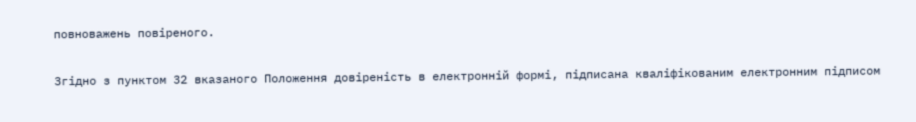повноважень повіреного.

Згідно з пунктом 32 вказаного Положення довіреність в електронній формі, підписана кваліфікованим електронним підписом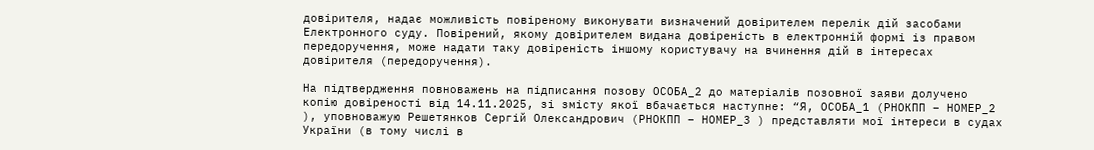довірителя, надає можливість повіреному виконувати визначений довірителем перелік дій засобами Електронного суду. Повірений, якому довірителем видана довіреність в електронній формі із правом передоручення, може надати таку довіреність іншому користувачу на вчинення дій в інтересах довірителя (передоручення).

На підтвердження повноважень на підписання позову ОСОБА_2 до матеріалів позовної заяви долучено копію довіреності від 14.11.2025, зі змісту якої вбачається наступне: “Я, ОСОБА_1 (РНОКПП – НОМЕР_2 ), уповноважую Решетянков Сергій Олександрович (РНОКПП – НОМЕР_3 ) представляти мої інтереси в судах України (в тому числі в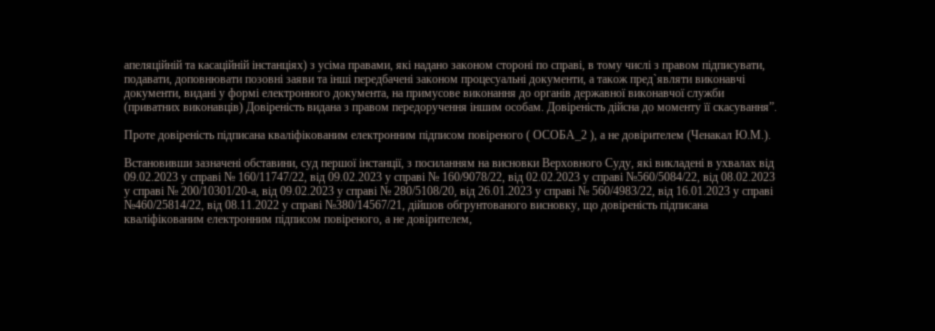апеляційній та касаційній інстанціях) з усіма правами, які надано законом стороні по справі, в тому числі з правом підписувати, подавати, доповнювати позовні заяви та інші передбачені законом процесуальні документи, а також пред`являти виконавчі документи, видані у формі електронного документа, на примусове виконання до органів державної виконавчої служби (приватних виконавців) Довіреність видана з правом передоручення іншим особам. Довіреність дійсна до моменту її скасування”.

Проте довіреність підписана кваліфікованим електронним підписом повіреного ( ОСОБА_2 ), а не довірителем (Ченакал Ю.М.).

Встановивши зазначені обставини, суд першої інстанції, з посиланням на висновки Верховного Суду, які викладені в ухвалах від 09.02.2023 у справі № 160/11747/22, від 09.02.2023 у справі № 160/9078/22, від 02.02.2023 у справі №560/5084/22, від 08.02.2023 у справі № 200/10301/20-а, від 09.02.2023 у справі № 280/5108/20, від 26.01.2023 у справі № 560/4983/22, від 16.01.2023 у справі №460/25814/22, від 08.11.2022 у справі №380/14567/21, дійшов обгрунтованого висновку, що довіреність підписана кваліфікованим електронним підписом повіреного, а не довірителем,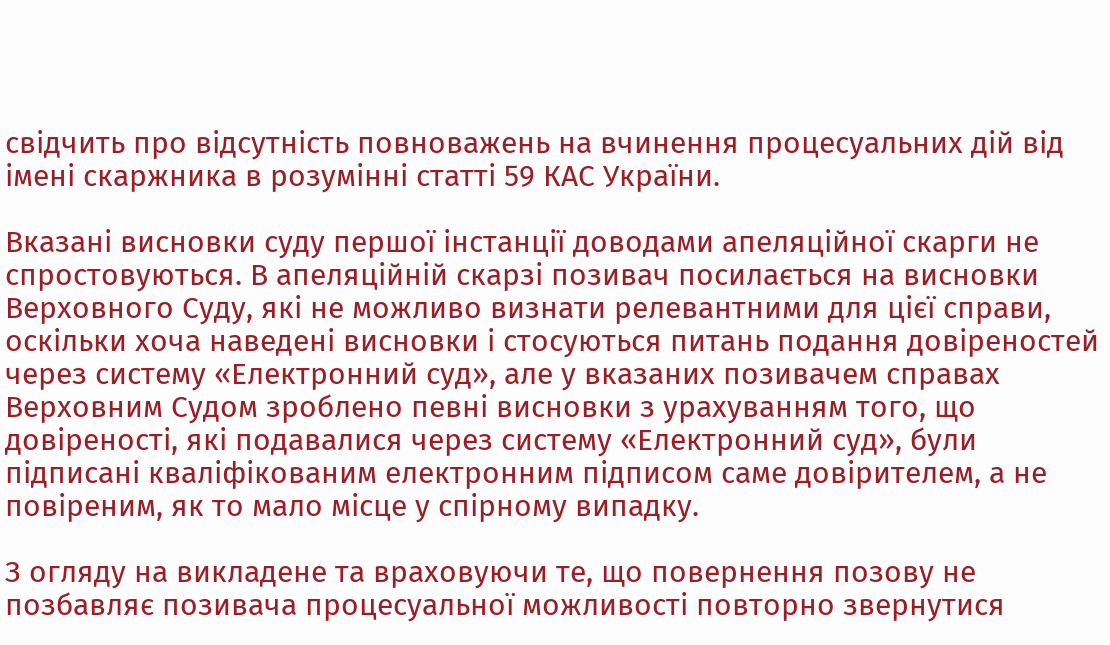свідчить про відсутність повноважень на вчинення процесуальних дій від імені скаржника в розумінні статті 59 КАС України.

Вказані висновки суду першої інстанції доводами апеляційної скарги не спростовуються. В апеляційній скарзі позивач посилається на висновки Верховного Суду, які не можливо визнати релевантними для цієї справи, оскільки хоча наведені висновки і стосуються питань подання довіреностей через систему «Електронний суд», але у вказаних позивачем справах Верховним Судом зроблено певні висновки з урахуванням того, що довіреності, які подавалися через систему «Електронний суд», були підписані кваліфікованим електронним підписом саме довірителем, а не повіреним, як то мало місце у спірному випадку.

З огляду на викладене та враховуючи те, що повернення позову не позбавляє позивача процесуальної можливості повторно звернутися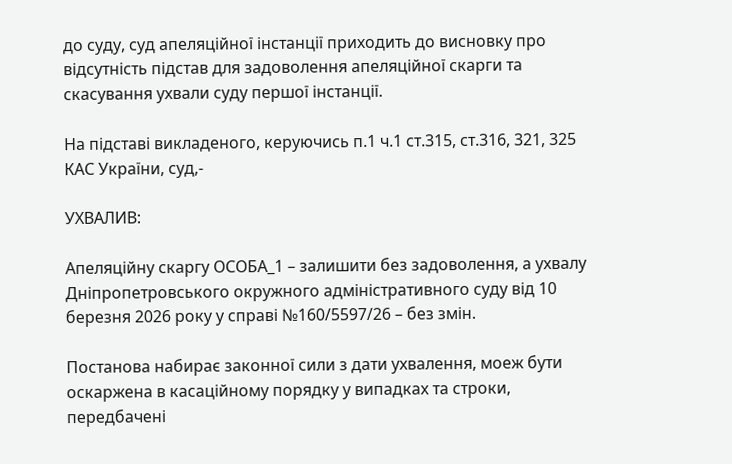до суду, суд апеляційної інстанції приходить до висновку про відсутність підстав для задоволення апеляційної скарги та скасування ухвали суду першої інстанції.

На підставі викладеного, керуючись п.1 ч.1 ст.315, ст.316, 321, 325 КАС України, суд,-

УХВАЛИВ:

Апеляційну скаргу ОСОБА_1 – залишити без задоволення, а ухвалу Дніпропетровського окружного адміністративного суду від 10 березня 2026 року у справі №160/5597/26 – без змін.

Постанова набирає законної сили з дати ухвалення, моеж бути оскаржена в касаційному порядку у випадках та строки, передбачені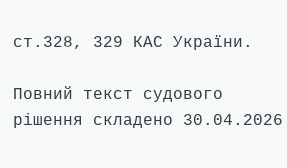ст.328, 329 КАС України.

Повний текст судового рішення складено 30.04.2026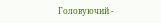Головуючий -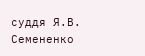суддя Я.В. Семененко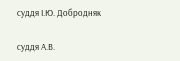суддя І.Ю. Добродняк

суддя А.В.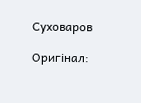Суховаров

Оригінал: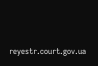reyestr.court.gov.ua